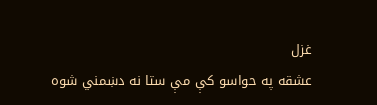غزل
عشقه په حواسو کې مې ستا نه دښمني شوه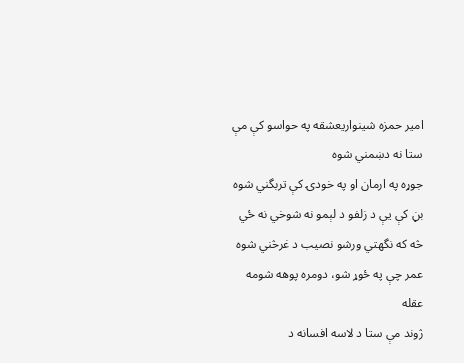امیر حمزه شینواریعشقه په حواسو کې مې ستا نه دښمني شوه
جوړه په ارمان او په خودۍ کې تربگني شوه
بڼ کې يې د زلفو د لېمو نه شوخي نه ځي
څه که نگهتي ورشو نصيب د غرڅني شوه
عمر چې په ځوړ شو، دومره پوهه شومه عقله
ژوند مې ستا د لاسه افسانه د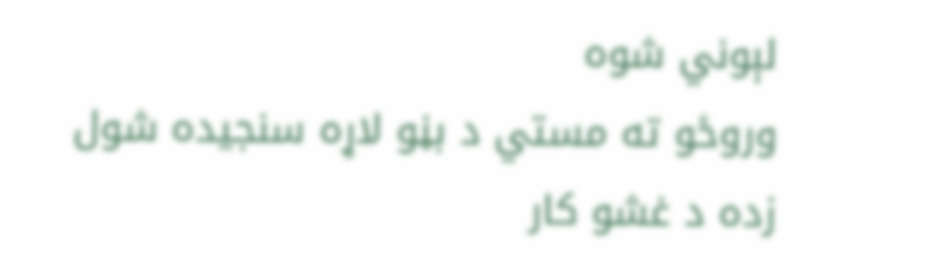لېوني شوه
وروځو ته مستي د بڼو لاړه سنجيده شول
زده د غشو کار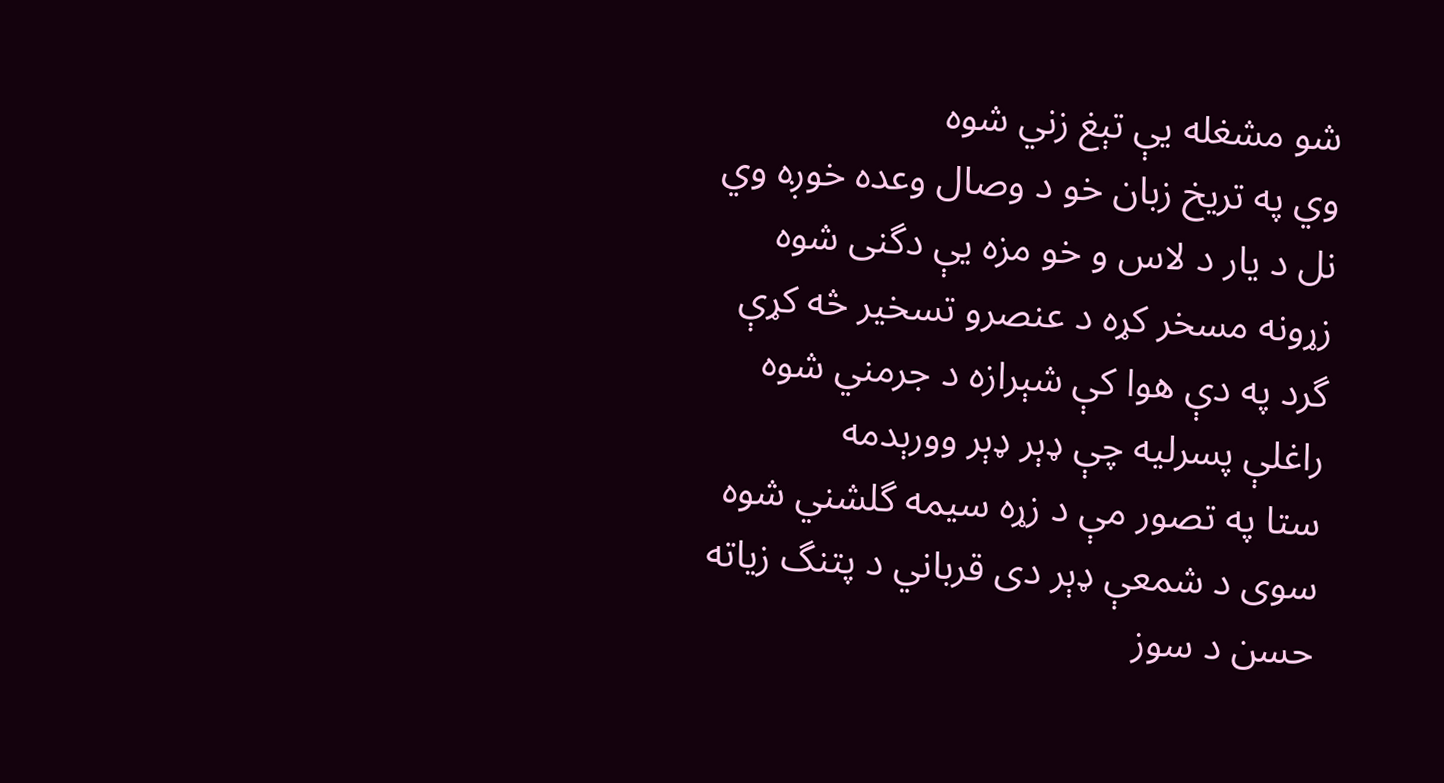شو مشغله يې تېغ زني شوه
وي په تريخ زبان خو د وصال وعده خوږه وي
نل د يار د لاس و خو مزه يې دگنی شوه
زړونه مسخر کړه د عنصرو تسخير څه کړې
گرد په دې هوا کې شېرازه د جرمني شوه
راغلې پسرليه چې ډېر ډېر وورېدمه
ستا په تصور مې د زړه سيمه گلشني شوه
سوی د شمعې ډېر دی قرباني د پتنگ زياته
حسن د سوز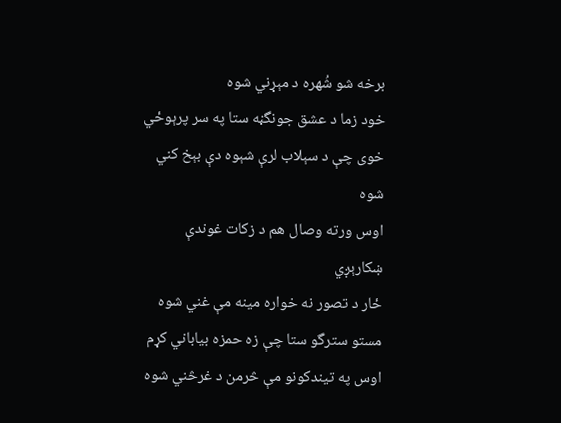برخه شو شُهره د مېړني شوه
خود زما د عشق جونگڼه ستا په سر پرېوځي
خوی چې د سېلاب لرې شېوه دې بېخ کني شوه
اوس ورته وصال هم د زکات غوندې ښکارېږي
ځار د تصور نه خواره مينه مې غني شوه
مستو سترگو ستا چې زه حمزه بياباني کړم
اوس په تيندکونو مې څرمن د غرڅني شوه